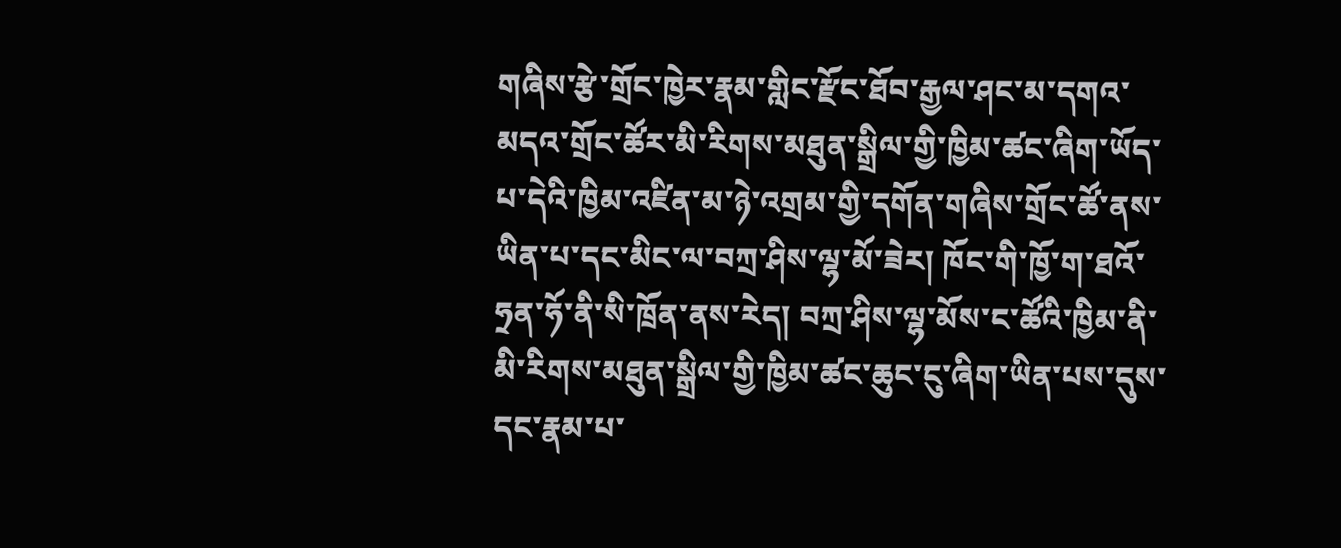གཞིས་རྩེ་གྲོང་ཁྱེར་རྣམ་གླིང་རྫོང་ཐོབ་རྒྱལ་ཤང་མ་དགའ་མདའ་གྲོང་ཚོར་མི་རིགས་མཐུན་སྒྲིལ་གྱི་ཁྱིམ་ཚང་ཞིག་ཡོད་པ་དེའི་ཁྱིམ་འཛིན་མ་ཉེ་འགྲམ་གྱི་དགོན་གཞིས་གྲོང་ཚོ་ནས་ཡིན་པ་དང་མིང་ལ་བཀྲ་ཤིས་ལྷ་མོ་ཟེར། ཁོང་གི་ཁྱོ་ག་ཐའོ་ཧྲན་ཧོ་ནི་སི་ཁྲོན་ནས་རེད། བཀྲ་ཤིས་ལྷ་མོས་ང་ཚོའི་ཁྱིམ་ནི་མི་རིགས་མཐུན་སྒྲིལ་གྱི་ཁྱིམ་ཚང་ཆུང་ངུ་ཞིག་ཡིན་པས་དུས་དང་རྣམ་པ་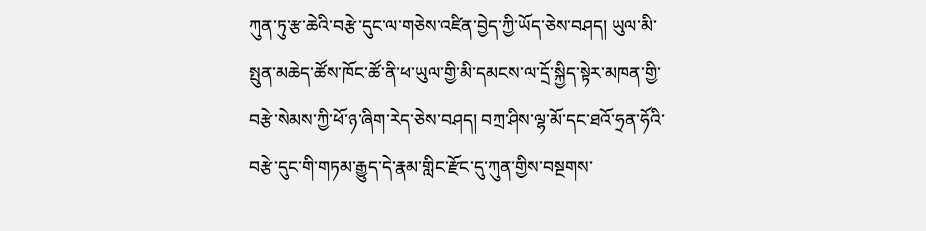ཀུན་ཏུ་རྩ་ཆེའི་བརྩེ་དུང་ལ་གཅེས་འཛིན་བྱེད་ཀྱི་ཡོད་ཅེས་བཤད། ཡུལ་མི་སྤུན་མཆེད་ཚོས་ཁོང་ཚོ་ནི་ཕ་ཡུལ་གྱི་མི་དམངས་ལ་དྲོ་སྐྱིད་སྟེར་མཁན་གྱི་བརྩེ་སེམས་ཀྱི་ཕོ་ཉ་ཞིག་རེད་ཅེས་བཤད། བཀྲ་ཤིས་ལྷ་མོ་དང་ཐའོ་ཧྲན་ཧོའི་བརྩེ་དུང་གི་གཏམ་རྒྱུད་དེ་རྣམ་གླིང་རྫོང་དུ་ཀུན་གྱིས་བསྔགས་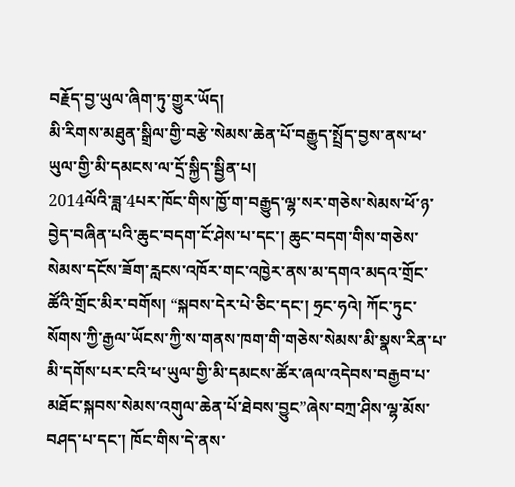བརྗོད་བྱ་ཡུལ་ཞིག་ཏུ་གྱུར་ཡོད།
མི་རིགས་མཐུན་སྒྲིལ་གྱི་བརྩེ་སེམས་ཆེན་པོ་བརྒྱུད་སྤྲོད་བྱས་ནས་ཕ་ཡུལ་གྱི་མི་དམངས་ལ་དྲོ་སྐྱིད་སྦྱིན་པ།
2014ལོའི་ཟླ་4པར་ཁོང་གིས་ཁྱོ་ག་བརྒྱུད་ལྷ་སར་གཅེས་སེམས་ཕོ་ཉ་བྱེད་བཞིན་པའི་ཆུང་བདག་ངོ་ཤེས་པ་དང་། ཆུང་བདག་གིས་གཅེས་སེམས་དངོས་ཟོག་རླངས་འཁོར་གང་འཁྱེར་ནས་མ་དགའ་མདའ་གྲོང་ཚོའི་གྲོང་མིར་བགོས། “སྐབས་དེར་པེ་ཅིང་དང་། ཧྲང་ཧའེ། ཀོང་ཏུང་སོགས་ཀྱི་རྒྱལ་ཡོངས་ཀྱི་ས་གནས་ཁག་གི་གཅེས་སེམས་མི་སྣས་རིན་པ་མི་དགོས་པར་ངའི་ཕ་ཡུལ་གྱི་མི་དམངས་ཚོར་ཞལ་འདེབས་བརྒྱབ་པ་མཐོང་སྐབས་སེམས་འགུལ་ཆེན་པོ་ཐེབས་བྱུང”ཞེས་བཀྲ་ཤིས་ལྷ་མོས་བཤད་པ་དང་། ཁོང་གིས་དེ་ནས་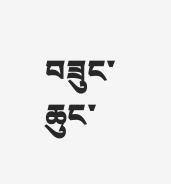བཟུང་ཆུང་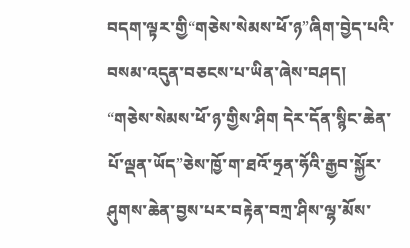བདག་ལྟར་གྱི“གཅེས་སེམས་ཕོ་ཉ”ཞིག་བྱེད་པའི་བསམ་འདུན་བཅངས་པ་ཡིན་ཞེས་བཤད།
“གཅེས་སེམས་ཕོ་ཉ་གྱིས་ཤིག དེར་དོན་སྙིང་ཆེན་པོ་ལྡན་ཡོད”ཅེས་ཁྱོ་ག་ཐའོ་ཧྲན་ཧོའི་རྒྱབ་སྐྱོར་ཤུགས་ཆེན་བྱས་པར་བརྟེན་བཀྲ་ཤིས་ལྷ་མོས་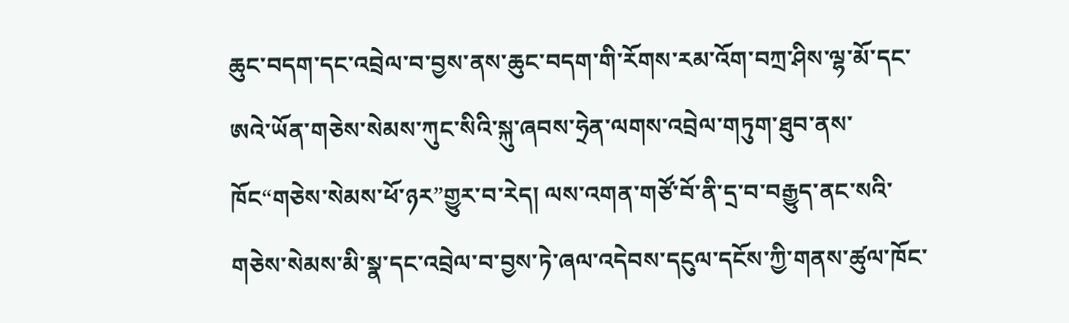ཆུང་བདག་དང་འབྲེལ་བ་བྱས་ནས་ཆུང་བདག་གི་རོགས་རམ་འོག་བཀྲ་ཤིས་ལྷ་མོ་དང་ཨའེ་ཡོན་གཅེས་སེམས་ཀུང་སིའི་སྐུ་ཞབས་ཧྲེན་ལགས་འབྲེལ་གཏུག་ཐུབ་ནས་ཁོང“གཅེས་སེམས་ཕོ་ཉར”གྱུར་བ་རེད། ལས་འགན་གཙོ་བོ་ནི་དྲ་བ་བརྒྱུད་ནང་སའི་གཅེས་སེམས་མི་སྣ་དང་འབྲེལ་བ་བྱས་ཏེ་ཞལ་འདེབས་དངུལ་དངོས་ཀྱི་གནས་ཚུལ་ཁོང་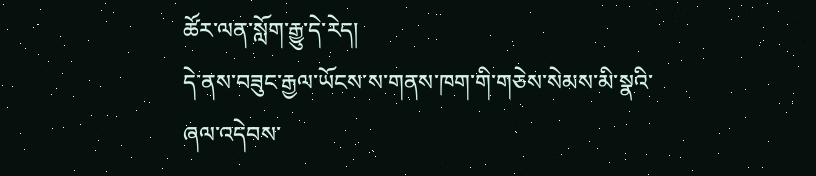ཚོར་ལན་སློག་རྒྱུ་དེ་རེད།
དེ་ནས་བཟུང་རྒྱལ་ཡོངས་ས་གནས་ཁག་གི་གཅེས་སེམས་མི་སྣའི་ཞལ་འདེབས་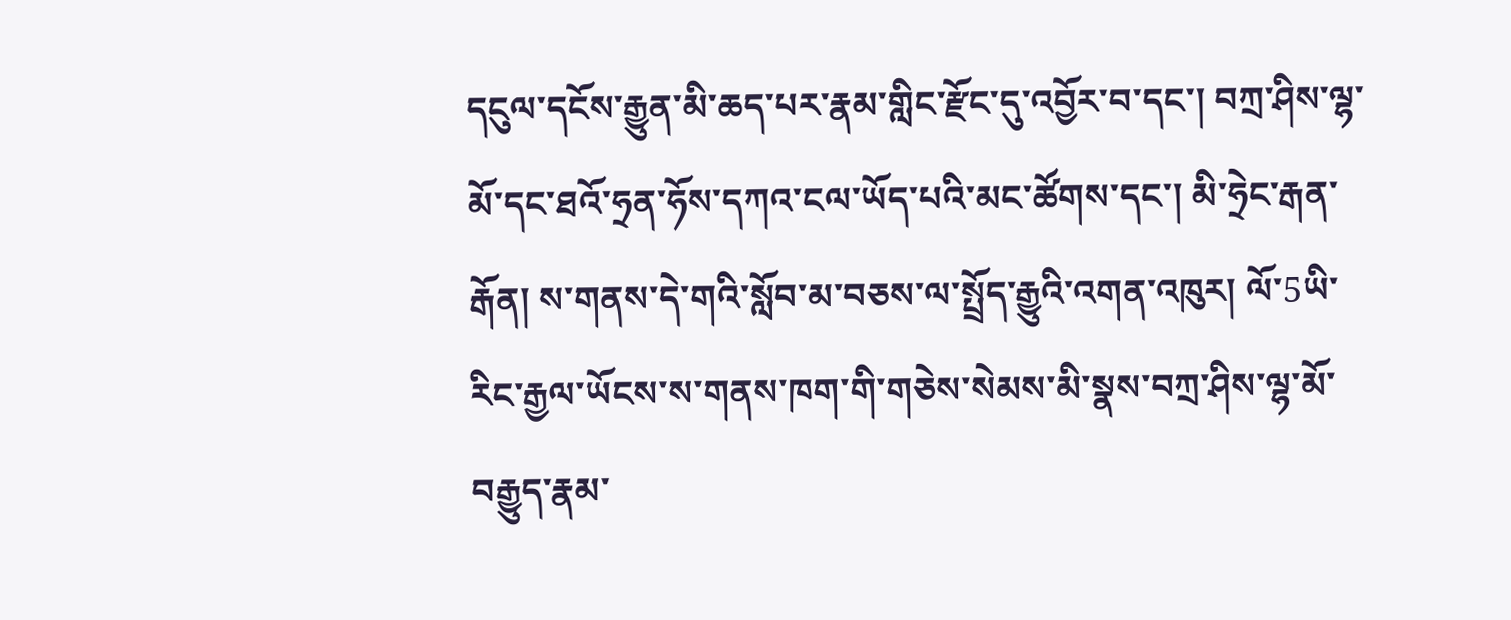དངུལ་དངོས་རྒྱུན་མི་ཆད་པར་རྣམ་གླིང་རྫོང་དུ་འབྱོར་བ་དང་། བཀྲ་ཤིས་ལྷ་མོ་དང་ཐའོ་ཧྲན་ཧོས་དཀའ་ངལ་ཡོད་པའི་མང་ཚོགས་དང་། མི་ཧྲེང་རྒན་རྒོན། ས་གནས་དེ་གའི་སློབ་མ་བཅས་ལ་སྤྲོད་རྒྱུའི་འགན་འཁུར། ལོ་5ཡི་རིང་རྒྱལ་ཡོངས་ས་གནས་ཁག་གི་གཅེས་སེམས་མི་སྣས་བཀྲ་ཤིས་ལྷ་མོ་བརྒྱུད་རྣམ་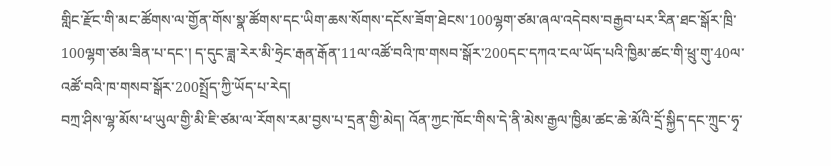གླིང་རྫོང་གི་མང་ཚོགས་ལ་གྱོན་གོས་སྣ་ཚོགས་དང་ཡིག་ཆས་སོགས་དངོས་ཟོག་ཐེངས་100ལྷག་ཙམ་ཞལ་འདེབས་བརྒྱབ་པར་རིན་ཐང་སྒོར་ཁྲི་100ལྷག་ཙམ་ཟིན་པ་དང་། ད་དུང་ཟླ་རེར་མི་ཧྲེང་རྒན་རྒོན་11ལ་འཚོ་བའི་ཁ་གསབ་སྒོར་200དང་དཀའ་ངལ་ཡོད་པའི་ཁྱིམ་ཚང་གི་ཕྲུ་གུ་40ལ་འཚོ་བའི་ཁ་གསབ་སྒོར་200སྤྲོད་ཀྱི་ཡོད་པ་རེད།
བཀྲ་ཤིས་ལྷ་མོས་ཕ་ཡུལ་གྱི་མི་ཇི་ཙམ་ལ་རོགས་རམ་བྱས་པ་དྲན་གྱི་མེད། འོན་ཀྱང་ཁོང་གིས་དེ་ནི་མེས་རྒྱལ་ཁྱིམ་ཚང་ཆེ་མོའི་དྲོ་སྐྱིད་དང་ཀྲུང་ཧྭ་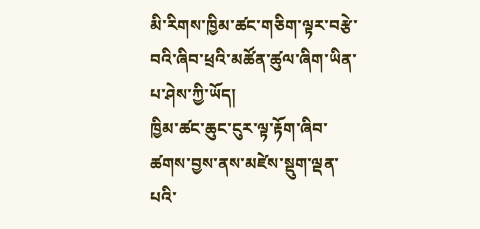མི་རིགས་ཁྱིམ་ཚང་གཅིག་ལྟར་བརྩེ་བའི་ཞིབ་ཕྲའི་མཚོན་ཚུལ་ཞིག་ཡིན་པ་ཤེས་ཀྱི་ཡོད།
ཁྱིམ་ཚང་ཆུང་ངུར་ལྟ་རྟོག་ཞིབ་ཚགས་བྱས་ནས་མཛེས་སྡུག་ལྡན་པའི་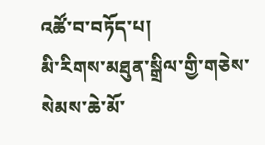འཚོ་བ་བཏོད་པ།
མི་རིགས་མཐུན་སྒྲིལ་གྱི་གཅེས་སེམས་ཆེ་མོ་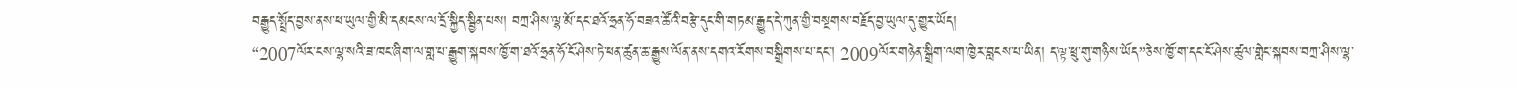བརྒྱུད་སྤྲོད་བྱས་ནས་ཕ་ཡུལ་གྱི་མི་དམངས་ལ་དྲོ་སྐྱིད་སྦྱིན་པས། བཀྲ་ཤིས་ལྷ་མོ་དང་ཐའོ་ཧྲན་ཧོ་བཟའ་ཚོའི་བརྩེ་དུང་གི་གཏམ་རྒྱུད་དེ་ཀུན་གྱི་བསྔགས་བརྗོད་བྱ་ཡུལ་དུ་གྱུར་ཡོད།
“2007ལོར་ངས་ལྷ་སའི་ཟ་ཁང་ཞིག་ལ་གླ་པ་རྒྱུག་སྐབས་ཁྱོ་ག་ཐའོ་ཧྲན་ཧོ་ངོ་ཤེས་ཏེ་ཕན་ཚུན་ཆ་རྒྱུས་ལོན་ནས་དགའ་རོགས་བསྒྲིགས་པ་དང་། 2009ལོར་གཉེན་སྒྲིག་ལག་ཁྱེར་བླངས་པ་ཡིན། ད་ལྟ་ཕྲུ་གུ་གཉིས་ཡོད”ཅེས་ཁྱོ་ག་དང་ངོ་ཤེས་ཚུལ་གླེང་སྐབས་བཀྲ་ཤིས་ལྷ་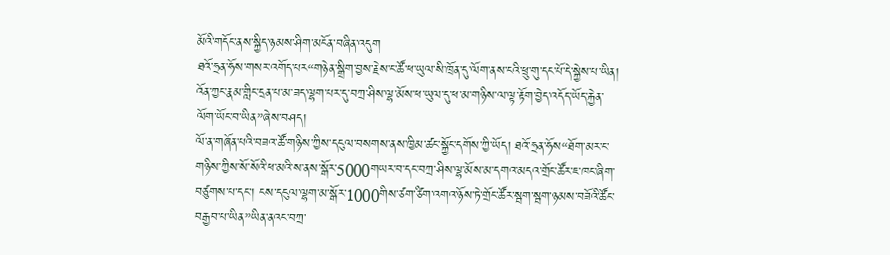མོའི་གདོང་ནས་སྐྱིད་ཉམས་ཤིག་མངོན་བཞིན་འདུག
ཐའོ་ཧྲན་ཧོས་གསར་འགོད་པར“གཉེན་སྒྲིག་བྱས་རྗེས་ང་ཚོ་ཕ་ཡུལ་སི་ཁྲོན་དུ་ལོག་ནས་ངའི་ཕྲུ་གུ་དང་པོ་དེ་སྐྱེས་པ་ཡིན། འོན་ཀྱང་རྣམ་གླིང་དྲན་པ་མ་ཟད་ལྷག་པར་དུ་བཀྲ་ཤིས་ལྷ་མོས་ཕ་ཡུལ་དུ་ཕ་མ་གཉིས་ལ་ལྟ་རྟོག་བྱེད་འདོད་ཡོད་རྐྱེན་ལོག་ཡོང་བ་ཡིན”ཞེས་བཤད།
ལོ་ན་གཞོན་པའི་བཟའ་ཚོ་གཉིས་ཀྱིས་དངུལ་བསགས་ནས་ཁྱིམ་ཚང་སྐྱོང་དགོས་ཀྱི་ཡོད། ཐའོ་ཧྲན་ཧོས“ཐོག་མར་ང་གཉིས་ཀྱིས་སོ་སོའི་ཕ་མའི་ས་ནས་སྒོར་5000གཡར་བ་དང་བཀྲ་ཤིས་ལྷ་མོས་མ་དགའ་མདའ་གྲོང་ཚོར་ཇ་ཁང་ཞིག་བཙུགས་པ་དང་། ངས་དངུལ་ལྷག་མ་སྒོར་1000གིས་ཙག་ཙིག་འགའ་ཉོས་ཏེ་གྲོང་ཚོར་སྦག་སྦག་ཉམས་བཟོའི་ཚོང་བརྒྱབ་པ་ཡིན”ཡིན་ནའང་བཀྲ་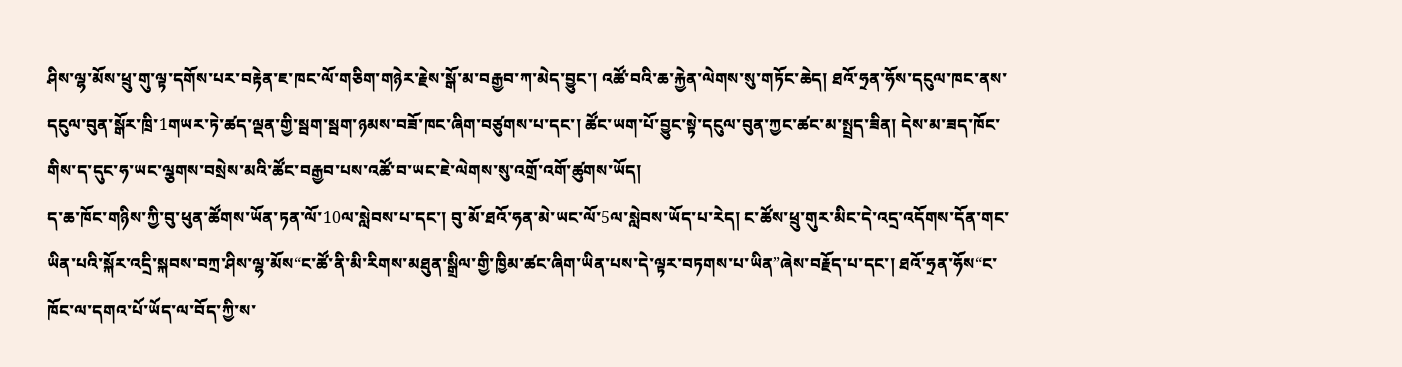ཤིས་ལྷ་མོས་ཕྲུ་གུ་ལྟ་དགོས་པར་བརྟེན་ཇ་ཁང་ལོ་གཅིག་གཉེར་རྗེས་སྒོ་མ་བརྒྱབ་ཀ་མེད་བྱུང་། འཚོ་བའི་ཆ་རྐྱེན་ལེགས་སུ་གཏོང་ཆེད། ཐའོ་ཧྲན་ཧོས་དངུལ་ཁང་ནས་དངུལ་བུན་སྒོར་ཁྲི་1གཡར་ཏེ་ཚད་ལྡན་གྱི་སྦག་སྦག་ཉམས་བཟོ་ཁང་ཞིག་བཙུགས་པ་དང་། ཚོང་ཡག་པོ་བྱུང་སྟེ་དངུལ་བུན་ཀྱང་ཚང་མ་སྤྲད་ཟིན། དེས་མ་ཟད་ཁོང་གིས་ད་དུང་ཧ་ཡང་ལྕགས་བསྲེས་མའི་ཚོང་བརྒྱབ་པས་འཚོ་བ་ཡང་ཇེ་ལེགས་སུ་འགྲོ་འགོ་ཚུགས་ཡོད།
ད་ཆ་ཁོང་གཉིས་ཀྱི་བུ་ཕུན་ཚོགས་ཡོན་ཏན་ལོ་10ལ་སླེབས་པ་དང་། བུ་མོ་ཐའོ་ཧན་མེ་ཡང་ལོ་5ལ་སླེབས་ཡོད་པ་རེད། ང་ཚོས་ཕྲུ་གུར་མིང་དེ་འདྲ་འདོགས་དོན་གང་ཡིན་པའི་སྐོར་འདྲི་སྐབས་བཀྲ་ཤིས་ལྷ་མོས“ང་ཚོ་ནི་མི་རིགས་མཐུན་སྒྲིལ་གྱི་ཁྱིམ་ཚང་ཞིག་ཡིན་པས་དེ་ལྟར་བཏགས་པ་ཡིན”ཞེས་བརྗོད་པ་དང་། ཐའོ་ཧྲན་ཧོས“ང་ཁོང་ལ་དགའ་པོ་ཡོད་ལ་བོད་ཀྱི་ས་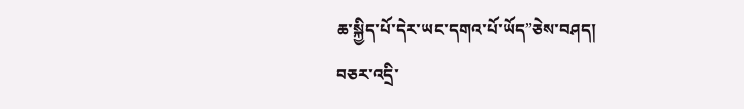ཆ་སྐྱིད་པོ་དེར་ཡང་དགའ་པོ་ཡོད”ཅེས་བཤད།
བཅར་འདྲི་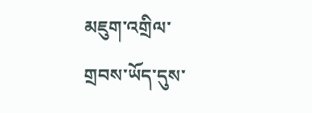མཇུག་འགྲིལ་གྲབས་ཡོད་དུས་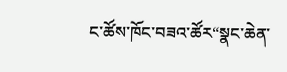ང་ཚོས་ཁོང་བཟའ་ཚོར“སྣང་ཆེན་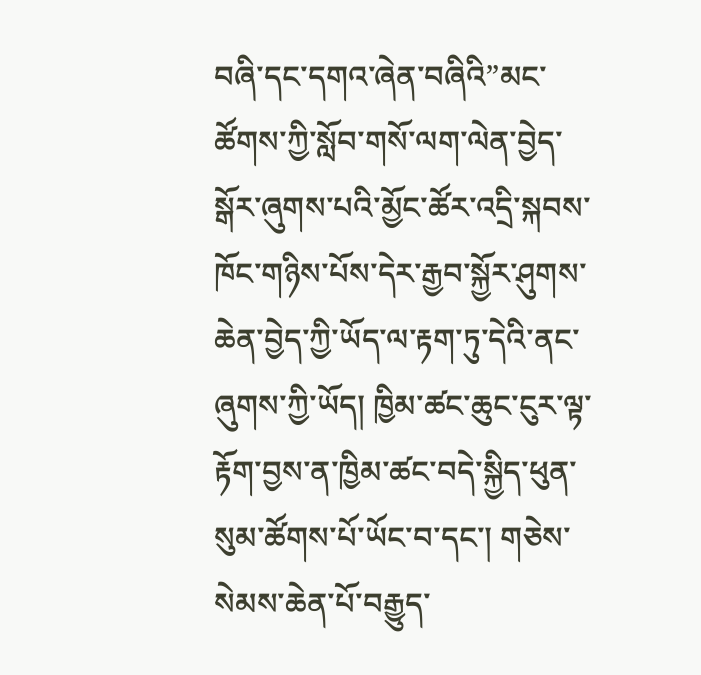བཞི་དང་དགའ་ཞེན་བཞིའི”མང་ཚོགས་ཀྱི་སློབ་གསོ་ལག་ལེན་བྱེད་སྒོར་ཞུགས་པའི་མྱོང་ཚོར་འདྲི་སྐབས་ཁོང་གཉིས་པོས་དེར་རྒྱབ་སྐྱོར་ཤུགས་ཆེན་བྱེད་ཀྱི་ཡོད་ལ་རྟག་ཏུ་དེའི་ནང་ཞུགས་ཀྱི་ཡོད། ཁྱིམ་ཚང་ཆུང་ངུར་ལྟ་རྟོག་བྱས་ན་ཁྱིམ་ཚང་བདེ་སྐྱིད་ཕུན་སུམ་ཚོགས་པོ་ཡོང་བ་དང་། གཅེས་སེམས་ཆེན་པོ་བརྒྱུད་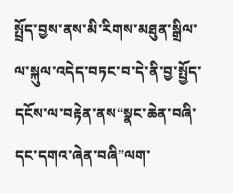སྤྲོད་བྱས་ནས་མི་རིགས་མཐུན་སྒྲིལ་ལ་སྐུལ་འདེད་བཏང་བ་དེ་ནི་བྱ་སྤྱོད་དངོས་ལ་བརྟེན་ནས“སྣང་ཆེན་བཞི་དང་དགའ་ཞེན་བཞི”ལག་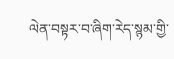ལེན་བསྟར་བ་ཞིག་རེད་སྙམ་གྱི་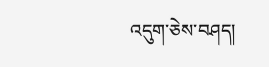འདུག་ཅེས་བཤད།